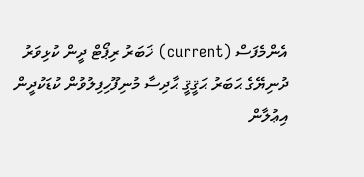އެންމެފަސް (current) ޚަބަރު ރިޕޯޓް ދީން ކުޅިވަރު ދުނިޔޭގެ ޙަބަރު ޙަޤީޤީ ޙާދިސާ މުނިފޫހިފިލުވުން ކުޑަކުދީން އިޢުލާން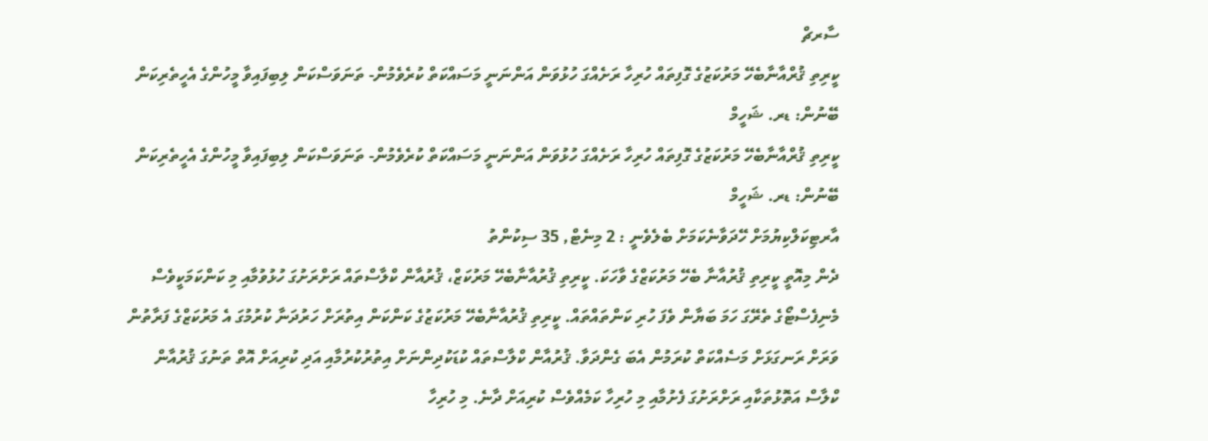ސާރޗް
ކީރިތި ޤުރްއާނާބެހޭ މަރުކަޒުގެ ގޮފިތައް ހުރިހާ ރަށެއްގަ ހުޅުވަން އަންނަނީ މަސައްކަތް ކުރެވެމުން- ތަނަވަސްކަން ލިބިފައިވާ މީހުންގެ އެހީތެރިކަން ބޭނުން: ޑރ. ޝަހީމް
ކީރިތި ޤުރްއާނާބެހޭ މަރުކަޒުގެ ގޮފިތައް ހުރިހާ ރަށެއްގަ ހުޅުވަން އަންނަނީ މަސައްކަތް ކުރެވެމުން- ތަނަވަސްކަން ލިބިފައިވާ މީހުންގެ އެހީތެރިކަން ބޭނުން: ޑރ. ޝަހީމް
އާރޓިކަލްކިޔުމަށް ހޭދަވާނެކަމަށް ބެލެވެނީ : 2 މިނެޓް, 35 ސިކުންތު
ދެން މިއޮތީ ކީރިތި ޤުރުއާނާ ބެހޭ މަރުކަޒްގެ ވާހަކަ. ކީރިތި ޤުރުއާނާބެހޭ މަރުކަޒް، ޤުރުއާން ކްލާސްތައް ރަށްރަށުގަ ހުޅުވުމާއި މި ކަންކަމަކީވެސް މެނިފެސްޓޯގެ ތެރޭގަ ހަމަ ބަޔާން ވެފަ ހުރި ކަންތައްތައް. ކީރިތި ޤުރުއާނާބެހޭ މަރުކަޒުގެ ކަންކަން އިތުރަށް ހަރުދަނާ ކުރުމުގަ އެ މަރުކަޒްގެ ފަރާތުން ވަރަށް ރަނގަޅަށް މަސެއްކަތް ކުރަމުން އެބަ ގެންދަވާ. ޤުރުއާން ކްލާސްތައް ކުޑަކުދިންނަށް އިތުރުކުރުމާއި އަދި ކުރިއަށް އޮތް ތަނުގަ ޤުރުއާން ކްލާސް އަތޮޅުތަކާއި ރަށްރަށުގަ ފެށުމާއި މި ހުރިހާ ކަމެއްވެސް ކުރިއަށް ދާނެ. މި ހުރިހާ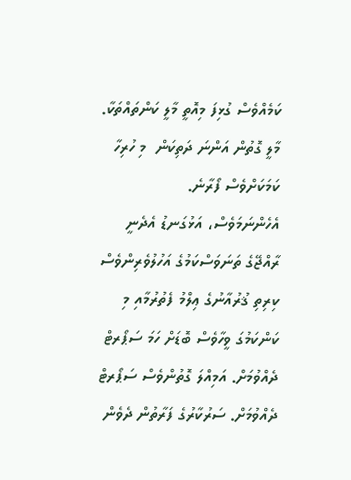ކަމެއްވެސް ގުޅިފަ މިއޮތީ މާލީ ކަންތައްތަކާ. މާލީ ގޮތުން އަންނަ ދަތިކަން  މި ހުރިހާ ކަމަކަށްވެސް ފޯރާނެ.
އެހެންނަމަވެސް، އަޅުގަނޑު އެދެނީ ރާއްޖޭގެ ތަނަވަސްކަމުގެ އަހުލުވެރިންވެސް ކިރިތި ޤުރުއާނުގެ ޢިލްމު ފެތުރުމާއި މި ކަންކަމުގަ ވީހާވެސް ބޮޑަށް ހަމަ ސަޕޯރޓް ދެއްވުމަށް. އަމިއްލަ ގޮތުންވެސް ސަޕޯރޓް ދެއްވުމަށް. ސަރުކާރުގެ ފަރާތުން ދެވެން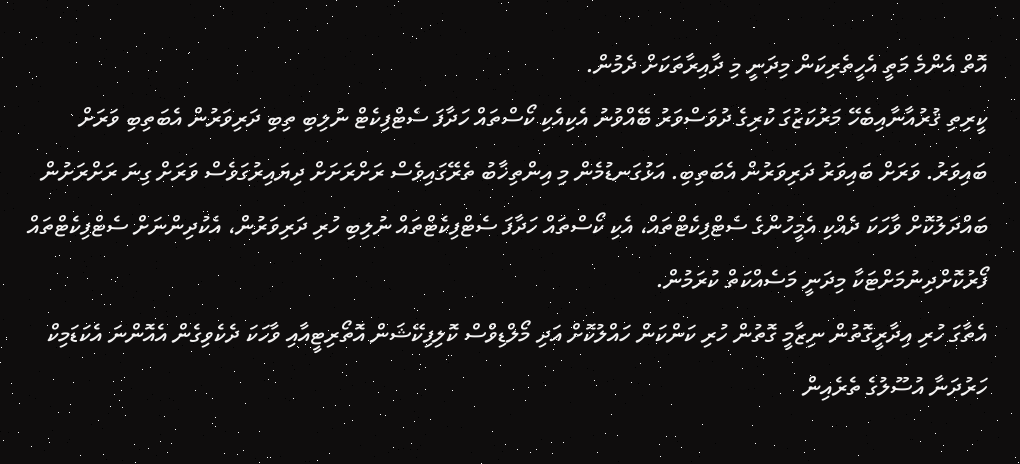އޮތް އެންމެ މަތީ އެހީތެރިކަން މިދަނީ މި ދާއިރާތަކަށް ދެމުން.
ކީރިތި ޤުރުއާނާއިބެހޭ މަރުކަޒުގަ ކުރިގެ ދުވަސްވަރު ބޭއްވުނު އެކިއެކި ކޯސްތައް ހަދާފަ ސެޓްފިކެޓް ނުލިބި ތިބި ދަރިވަރުން އެބަތިބި ވަރަށް ބައިވަރު. ވަރަށް ބައިވަރު ދަރިވަރުން އެބަތިބި. އަޅުގަނޑުމެން މި އިންތިޚާބު ތެރޭގައިވެސް ރަށްރަށަށް ދިޔައިރުގަވެސް ވަރަށް ގިނަ ރަށްރަށުން ބައްދަލުކޮށް ވާހަކަ ދެއްކި އެމީހުންގެ ސެޓްފިކެޓްތައް، އެކި ކޯސްތައް ހަދާފަ ސެޓްފިކެޓްތައް ނުލިބި ހުރި ދަރިވަރުން، އެކުދިންނަށް ސެޓްފިކެޓްތައް ފޯރުކޮށްދިނުމަށްޓަކާ މިދަނީ މަސެއްކަތް ކުރަމުން.
އެތާގަ ހުރި އިދާރީގޮތުން ނިޒާމީ ގޮތުން ހުރި ކަންކަން ހައްލުކޮށް އަދި މޯލްޑިވްސް ކޮލިފިކޭޝަން އޮތޯރިޓީއާއި ވާހަކަ ދެކެވިގެން އެއޮންނަ އެކަޑަމިކް ހަރުދަނާ އުސޫލުގެ ތެރެއިން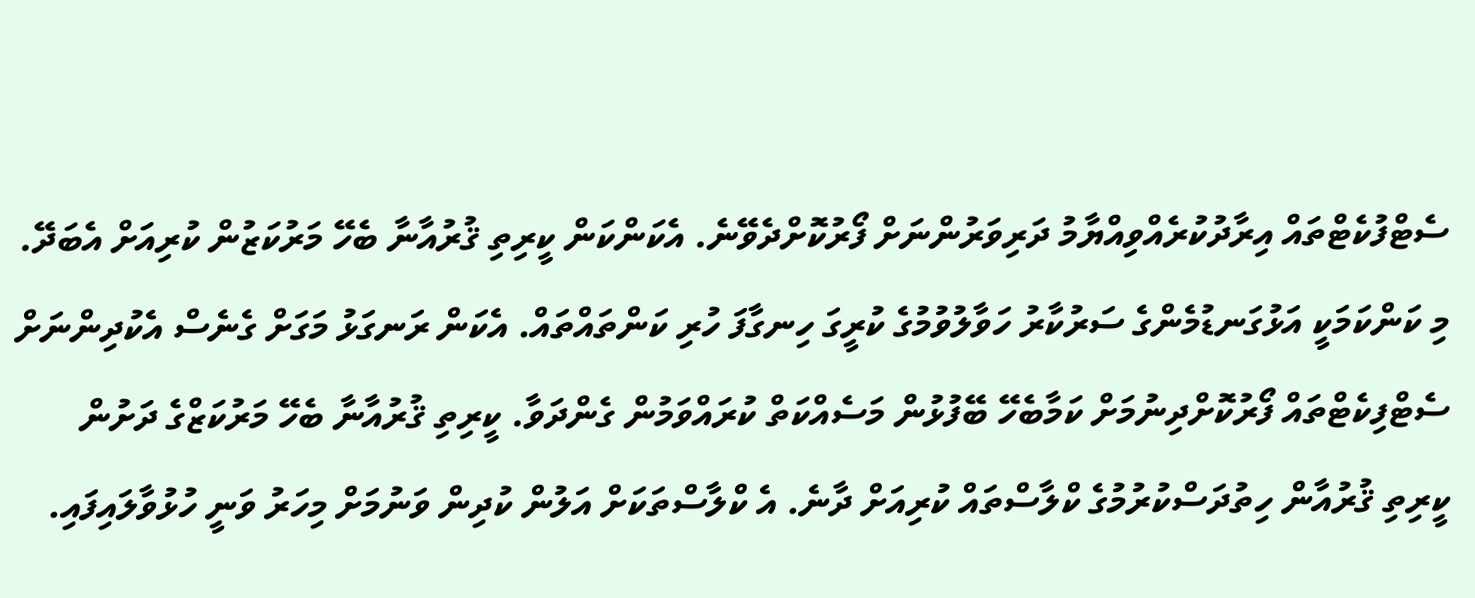ސެޓްފުކެޓްތައް އިރާދުކުރެއްވިއްޔާމު ދަރިވަރުންނަށް ފޯރުކޮށްދެވޭނެ. އެކަންކަން ކީރިތި ޤުރުއާނާ ބެހޭ މަރުކަޒުން ކުރިއަށް އެބަދޭ. މި ކަންކަމަކީ އަޅުގަނޑުމެންގެ ސަރުކާރު ހަވާލުވުމުގެ ކުރީގަ ހިނގާފަ ހުރި ކަންތައްތައް. އެކަން ރަނގަޅު މަގަށް ގެނެސް އެކުދިންނަށް ސެޓްފިކެޓްތައް ފޯރުކޮށްދިނުމަށް ކަމާބެހޭ ބޭފުޅުން މަސެއްކަތް ކުރައްވަމުން ގެންދަވާ. ކީރިތި ޤުރުއާނާ ބެހޭ މަރުކަޒްގެ ދަށުން ކީރިތި ޤުރުއާން ހިތުދަސްކުރުމުގެ ކްލާސްތައް ކުރިއަށް ދާނެ. އެ ކްލާސްތަކަށް އަލުން ކުދިން ވަނުމަށް މިހަރު ވަނީ ހުޅުވާލައިފައި.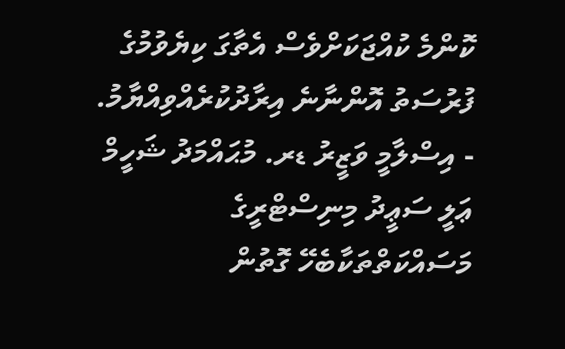ކޮންމެ ކުއްޖަކަށްވެސް އެތާގަ ކިޔެވުމުގެ ފުރުސަތު އޮންނާނެ އިރާދުކުރެއްވިއްޔާމު.
- އިސްލާމީ ވަޒީރު ޑރ. މުޙައްމަދު ޝަހީމް ޢަލީ ސަޢީދު މިނިސްޓްރީގެ މަސައްކަތްތަކާބެހޭ ގޮތުން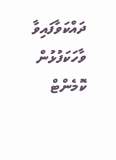ދައްކަވާފައިވާ ވާހަކަފުޅުން
ކޮމެންޓް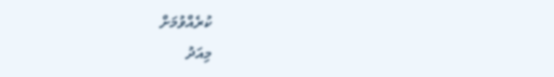ކުރެއްވުމަށް
މިއަދު